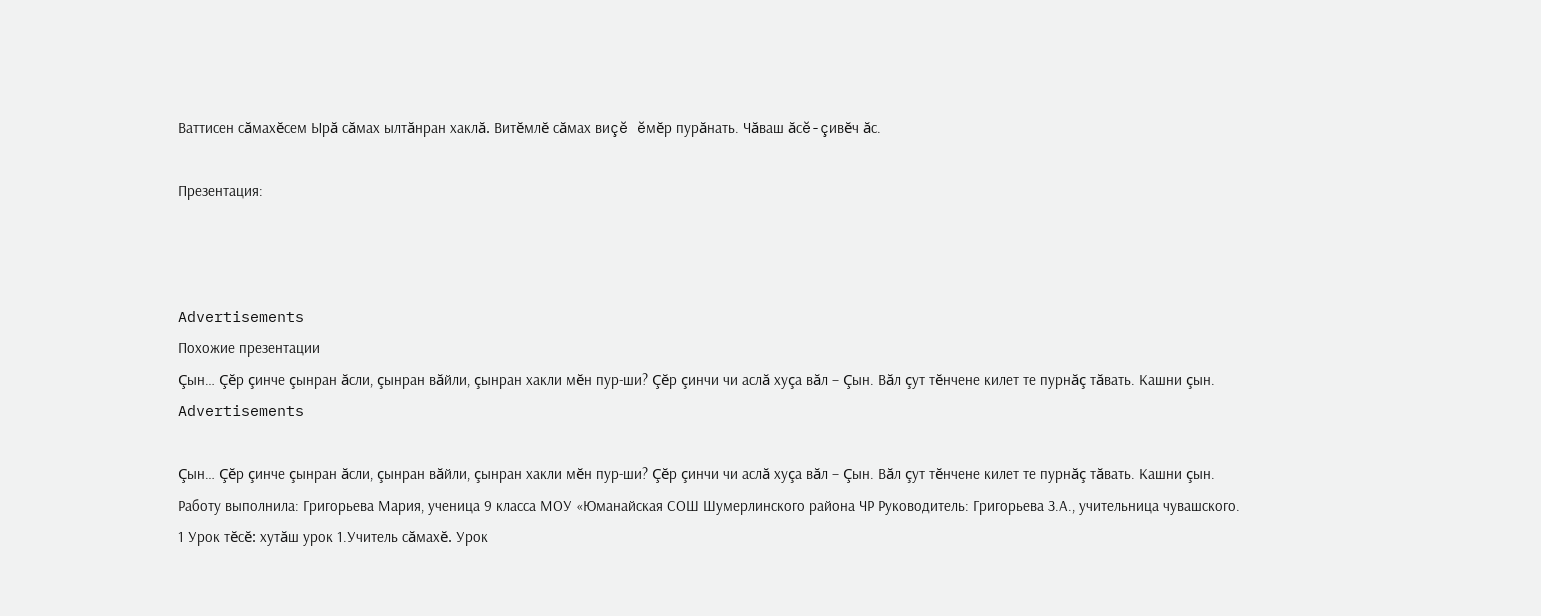Ваттисен сăмахĕсем Ырă сăмах ылтăнран хаклă. Витĕмлĕ сăмах виçĕ ĕмĕр пурăнать. Чăваш ăсĕ-çивĕч ăс.

Презентация:



Advertisements
Похожие презентации
Çын… Çĕр çинче çынран ăсли, çынран вăйли, çынран хакли мĕн пур-ши? Çĕр çинчи чи аслă хуçа вăл – Çын. Вăл çут тĕнчене килет те пурнăç тăвать. Кашни çын.
Advertisements

Çын… Çĕр çинче çынран ăсли, çынран вăйли, çынран хакли мĕн пур-ши? Çĕр çинчи чи аслă хуçа вăл – Çын. Вăл çут тĕнчене килет те пурнăç тăвать. Кашни çын.
Работу выполнила: Григорьева Мария, ученица 9 класса МОУ «Юманайская СОШ Шумерлинского района ЧР Руководитель: Григорьева З.А., учительница чувашского.
1 Урок тĕсĕ: хутăш урок 1.Учитель сăмахĕ. Урок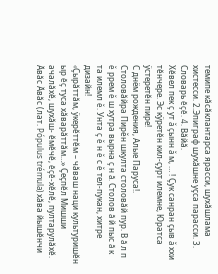темипе кăсăклантарса ярасси, шухăшлама хистесси. 2.Эпиграф шухăшне уçса парасси. 3. Словарь ĕçĕ. 4. Вăйă.
Хĕвел пек ç ут ǎ çынн ǎ м, … ! Çук санран çыв ǎ ххи тĕнчере. Эс кÿретĕн кил-çурт илемне, Юратса ÿстеретĕн пире!
С днём рождения, Алые Паруса!.
Столовăйра Пирěн шкулта столовăй пур. В ă л п ě ррем ě ш хутра вырна ç н ă. Столов ă й пыс ă к та илемл ě. Унта ç ě н ě с ě тел-пукан, хитре дизайн!
«Çырăттăм, ÿкерĕттĕм – чăваш наци культуришĕн ыр ĕç туса хăварăттăм…» Çеçпĕл Мишши ачалăхĕ, шухăш- ĕмĕчĕ, ĕçĕ-хĕлĕ, пултарулăхĕ.
Ăвăс Ăвăс (лат. Pópulus trémula) хăва йышĕнчи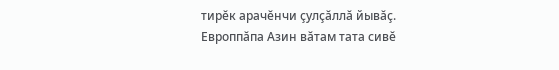тирĕк арачĕнчи çулçăллă йывăç. Европпăпа Азин вăтам тата сивĕ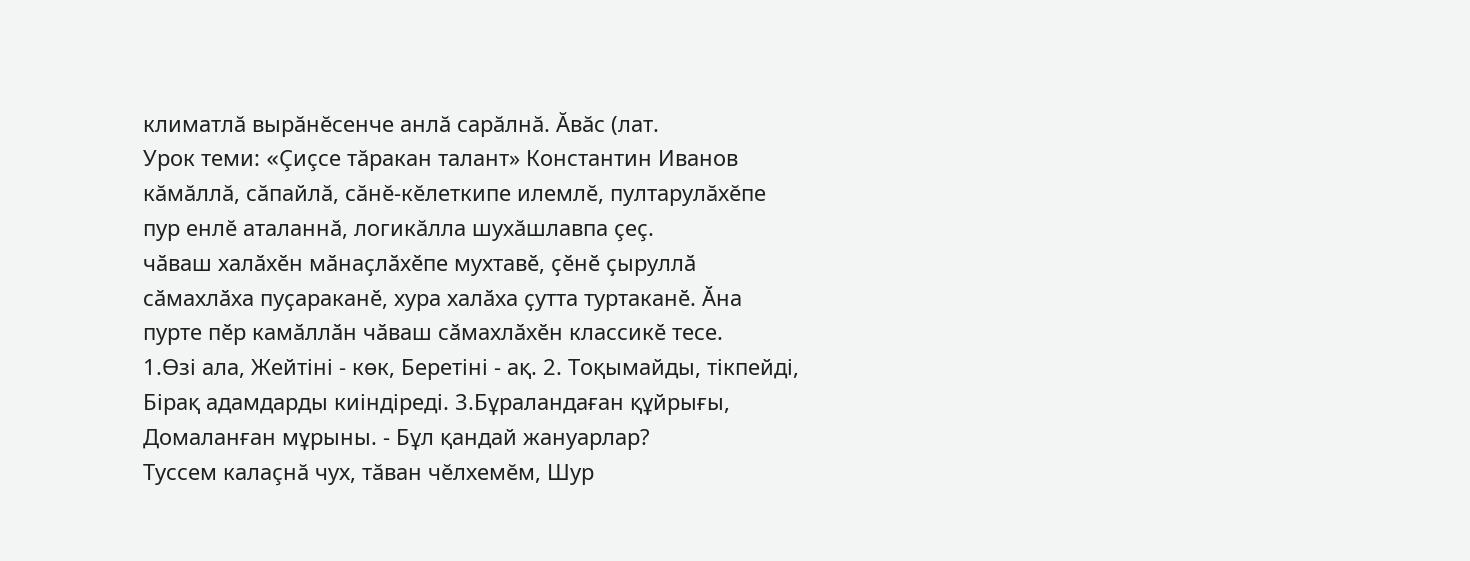климатлă вырăнĕсенче анлă сарăлнă. Ăвăс (лат.
Урок теми: «Çиçсе тăракан талант» Константин Иванов кăмăллă, сăпайлă, сăнĕ-кĕлеткипе илемлĕ, пултарулăхĕпе пур енлĕ аталаннă, логикăлла шухăшлавпа çеç.
чӑваш халӑхӗн мӑнаҫлӑхӗпе мухтавӗ, ҫӗнӗ ҫыруллӑ сӑмахлӑха пуҫараканӗ, хура халӑха ҫутта туртаканӗ. Ӑна пурте пӗр камӑллӑн чӑваш сӑмахлӑхӗн классикӗ тесе.
1.Өзі ала, Жейтіні - көк, Беретіні - ақ. 2. Тоқымайды, тікпейді, Бірақ адамдарды киіндіреді. 3.Бұраландаған құйрығы, Домаланған мұрыны. - Бұл қандай жануарлар?
Туссем калаçнă чух, тăван чĕлхемĕм, Шур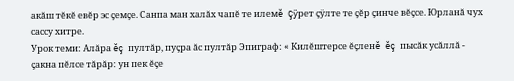акăш тĕкĕ евĕр эс çемçе. Санпа ман халăх чапĕ те илемĕ Çÿрет çÿлте те çĕр çинче вĕçсе. Юрланă чух сассу хитре.
Урок теми: Алăра ĕç пултăр, пуçра ăс пултăр Эпиграф: « Килĕштерсе ĕçленĕ ĕç пысăк усăллă - çакна пĕлсе тăрăр: ун пек ĕçе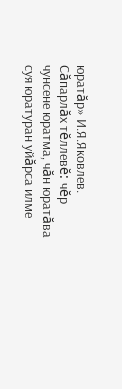юратăр» И.Я.Яковлев.
Сăпарлăх тĕллевĕ: чĕр чунсене юратма, чăн юратăва суя юратуран уйăрса илме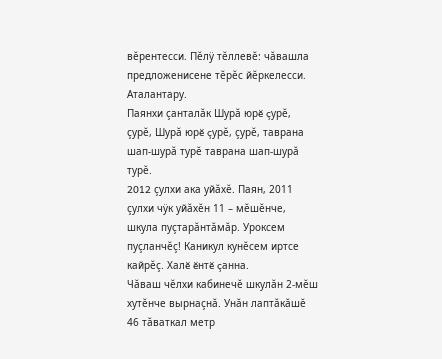вĕрентесси. Пĕлÿ тĕллевĕ: чăвашла предложенисене тĕрĕс йĕркелесси. Аталантару.
Паянхи çанталăк Шурă юрĕ çурĕ, çурĕ, Шурă юрĕ çурĕ, çурĕ, таврана шап-шурă турĕ таврана шап-шурă турĕ.
2012 çулхи ака уйăхĕ. Паян, 2011 çулхи чÿк уйăхĕн 11 – мĕшĕнче, шкула пуçтарăнтăмăр. Уроксем пуçланчĕç! Каникул кунĕсем иртсе кайрĕç. Халĕ ĕнтĕ çанна.
Чăваш чĕлхи кабинечĕ шкулăн 2-мĕш хутĕнче вырнаçнă. Унăн лаптăкăшĕ 46 тăваткал метр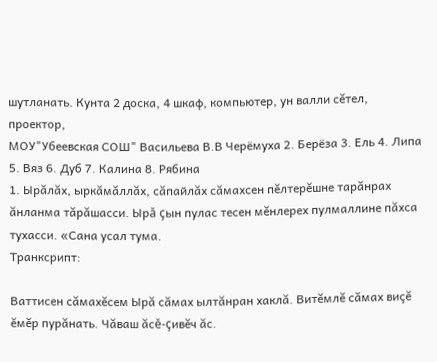шутланать. Кунта 2 доска, 4 шкаф, компьютер, ун валли сĕтел, проектор,
МОУ"Убеевская СОШ" Васильева В.В Черёмуха 2. Берёза 3. Ель 4. Липа 5. Вяз 6. Дуб 7. Калина 8. Рябина
1. Ырăлăх, ыркăмăллăх, сăпайлăх сăмахсен пĕлтерĕшне тарăнрах ăнланма тăрăшасси. Ырă çын пулас тесен мĕнлерех пулмаллине пăхса тухасси. «Сана усал тума.
Транксрипт:

Ваттисен сăмахĕсем Ырă сăмах ылтăнран хаклă. Витĕмлĕ сăмах виçĕ ĕмĕр пурăнать. Чăваш ăсĕ-çивĕч ăс.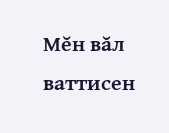Мĕн вăл ваттисен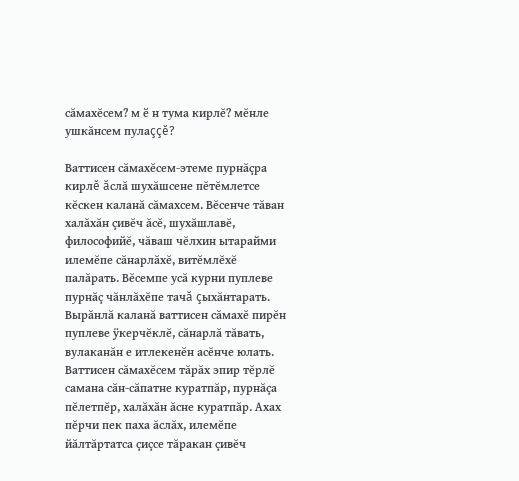сăмахĕсем? м ӗ н тума кирлĕ? мĕнле ушкăнсем пулаççĕ?

Ваттисен сăмахĕсем-этеме пурнăçра кирлĕ ăслă шухăшсене пĕтĕмлетсе кĕскен каланă сăмахсем. Вĕсенче тăван халăхăн çивĕч ăсĕ, шухăшлавĕ, философийĕ, чăваш чĕлхин ытарайми илемĕпе сăнарлăхĕ, витĕмлĕхĕ палăрать. Вĕсемпе усă курни пуплеве пурнăç чăнлăхĕпе тачă çыхăнтарать. Вырăнлă каланă ваттисен сăмахĕ пирĕн пуплеве ÿкерчĕклĕ, сăнарлă тăвать, вулаканăн е итлекенĕн асĕнче юлать. Ваттисен сăмахĕсем тăрăх эпир тĕрлĕ самана сăн-сăпатне куратпăр, пурнăçа пĕлетпĕр, халăхăн ăсне куратпăр. Ахах пĕрчи пек паха ăслăх, илемĕпе йăлтăртатса çиçсе тăракан çивĕч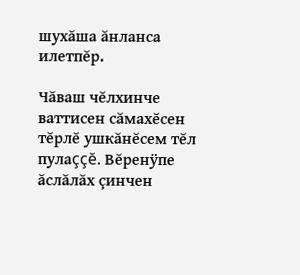шухăша ăнланса илетпĕр.

Чăваш чĕлхинче ваттисен сăмахĕсен тĕрлĕ ушкăнĕсем тĕл пулаççĕ. Вĕренÿпе ăслăлăх çинчен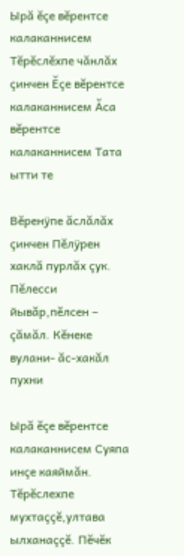Ырă ĕçе вĕрентсе калаканнисем Тĕрĕслĕхпе чăнлăх çинчен Ĕçе вĕрентсе калаканнисем Ăса вĕрентсе калаканнисем Тата ытти те

Вĕренÿпе ăслăлăх çинчен Пĕлÿрен хаклă пурлăх çук. Пĕлесси йывăр,пĕлсен – çăмăл. Кĕнеке вулани- ăс-хакăл пухни

Ырă ĕçе вĕрентсе калаканнисем Суяпа инçе каяймăн. Тĕрĕслехпе мухтаççĕ,ултава ылханаççĕ. Пĕчĕк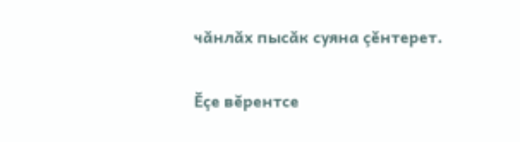чăнлăх пысăк суяна çĕнтерет.

Ĕçе вĕрентсе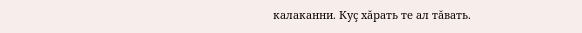калаканни. Куç хăрать те ал тăвать.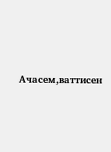Ачасем,ваттисен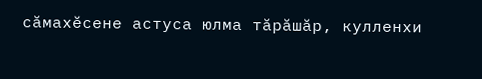сăмахĕсене астуса юлма тăрăшăр, кулленхи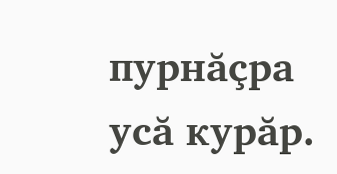пурнăçра усă курăр.